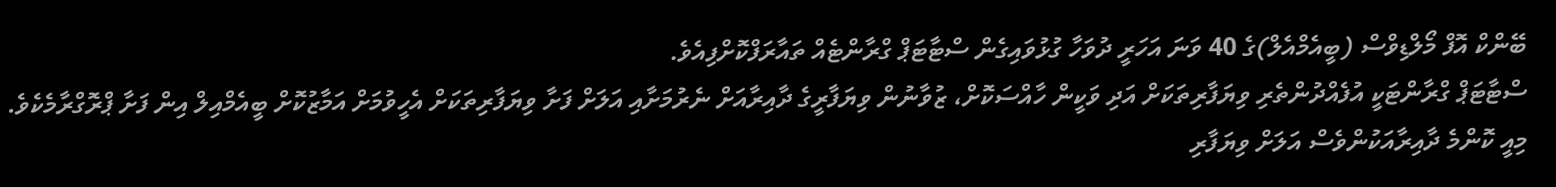ބޭންކް އޮފް މޯލްޑިވްސް (ބީއެމްއެލް)ގެ 40 ވަނަ އަހަރީ ދުވަހާ ގުޅުވައިގެން ސްޓާޓަޕް ގްރާންޓެއް ތައާރަފްކޮށްފިއެވެ.
ސްޓާޓަޕް ގްރާންޓަކީ އުފެއްދުންތެރި ވިޔަފާރިތަކަށް އަދި ވަކީން ހާއްސަކޮށް، ޒުވާނުން ވިޔަފާރީގެ ދާއިރާއަށް ނެރުމަށާއި އަލަށް ފަށާ ވިޔަފާރިތަކަށް އެހީވުމަށް އަމާޒުކޮށް ބީއެމްއިލް އިން ފަށާ ޕްރޮގްރާމެކެވެ.
މިއީ ކޮންމެ ދާއިރާއަކުންވެސް އަލަށް ވިޔަފާރި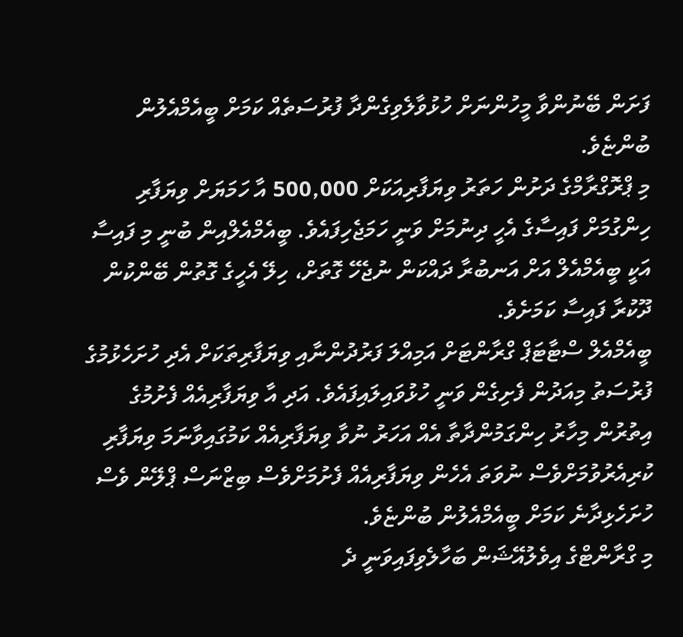ފަށަން ބޭނުންވާ މީހުންނަށް ހުޅުވާލެވިގެންދާ ފުރުސަތެއް ކަމަށް ބީއެމްއެލުން ބުންޏެވެ.
މި ޕްރޮގްރާމްގެ ދަށުން ހަތަރު ވިޔަފާރިއަކަށް 500,000 އާ ހަމަޔަށް ވިޔަފާރި ހިންގުމަށް ފައިސާގެ އެހީ ދިނުމަށް ވަނީ ހަމަޖެހިފައެވެ. ބީއެމްއެލްއިން ބުނީ މި ފައިސާ އަކީ ބީއެމްއެލް އަށް އަނބުރާ ދައްކަން ނުޖެހޭ ގޮތަށް، ހިލޭ އެހީގެ ގޮތުން ބޭންކުން ދޫކުރާ ފައިސާ ކަމަށެވެ.
ބީއެމްއެލް ސްޓާޓަޕް ގްރާންޓަށް އަމިއްލަ ފަރުދުންނާއި ވިޔަފާރިތަކަށް އެދި ހުށަހެޅުމުގެ ފުރުސަތު މިއަދުން ފެށިގެން ވަނީ ހުޅުވައިލައިފައެވެ. އަދި އާ ވިޔަފާރިއެއް ފެށުމުގެ އިތުރުން މިހާރު ހިންގަމުންދާތާ އެއް އަހަރު ނުވާ ވިޔަފާރިއެއް ކަމުގައިވާނަމަ ވިޔަފާރި ކުރިއެރުވުމަށްވެސް ނުވަތަ އެހެން ވިޔަފާރިއެއް ފެށުމަށްވެސް ބިޒްނަސް ޕްލޭން ވެސް ހުށަހެޅިދާނެ ކަމަށް ބީއެމްއެލުން ބުންޏެވެ.
މި ގްރާންޓްގެ އިވެލުއޭޝަން ބަހާލެވިފައިވަނީ ދެ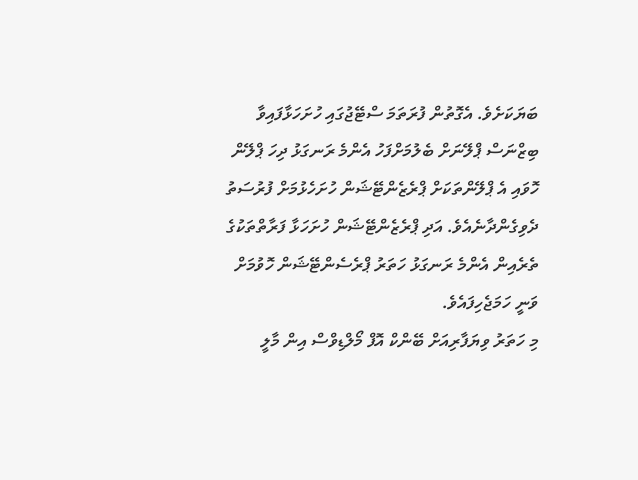ބަޔަކަށެވެ. އެގޮތުން ފުރަތަމަ ސްޓޭޖުގައި ހުށަހަޅާފައިވާ ބިޒްނަސް ޕްލޭނަށް ބެލުމަށްފަހު އެންމެ ރަނގަޅު ދިހަ ޕްލޭން ހޮވައި އެ ޕްލޭންތަކަށް ޕްރެޒެންޓޭޝަން ހުށަހެޅުމަށް ފުރުސަތު ދެވިގެންދާނެއެވެ. އަދި ޕްރެޒެންޓޭޝަން ހުށަހަޅާ ފަރާތްތަކުގެ ތެރެއިން އެންމެ ރަނގަޅު ހަތަރު ޕްރެސެންޓޭޝަން ހޮވުމަށް ވަނީ ހަމަޖެހިފައެވެ.
މި ހަތަރު ވިޔަފާރިއަށް ބޭންކް އޮފް މޯލްޑިވްސް އިން މާލީ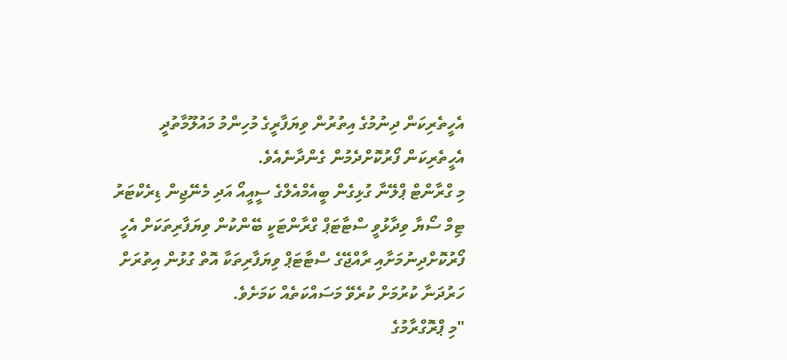އެހީތެރިކަން ދިނުމުގެ އިތުރުން ވިޔަފާރީގެ މުހިންމު މައުލޫމާތުދީ އެހީތެރިކަން ފޯރުކޮށްދެމުން ގެންދާނެއެވެ.
މި ގްރާންޓް ޕްލޭނާ ގުޅިގެން ބީއެމްއެލްގެ ސީއީއޯ އަދި މެނޭޖިން ޑިރެކްޓަރު ޓިމް ސޯޔާ ވިދާޅުވީ ސްޓާޓަޕް ގްރާންޓަކީ ބޭންކުން ވިޔަފާރިތަކަށް އެހީ ފޯރުކޮށްދިނުމަށާއި ރާއްޖޭގެ ސްޓާޓަޕް ވިޔަފާރިތަކާ އޮތް ގުޅުން އިތުރަށް ހަރުދަނާ ކުރުމަށް ކުރެވޭ މަސައްކަތެއް ކަމަށެވެ.
"މި ޕްރޮގްރާމުގެ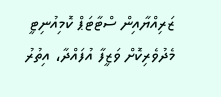ޒަރިއްޔާއިން ސްޓާޓަޕް ކޮމިއުނިޓީ މެދުވެރިކޮށް ވަޒީފާ އުފައްދާ، އިތުރު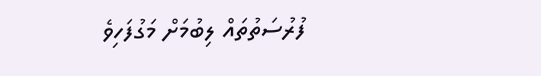ފުރުސަތުތައް ލިބުމަށް މަގުފަހިވެ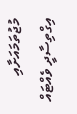މުޖުތަމައަށާއި އިގްތިސާދީ ވެއްޓައް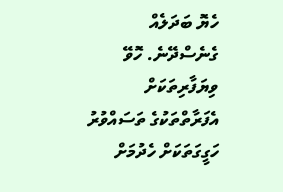ހެޔޮ ބަދަލެއް ގެނެސްދޭނެ. ހޮވޭ ވިޔަފާރިތަކަށް އެފަރާތްތަކުގެ ތަސައްވުރު ހަގީގަތަކަށް ހެދުމަށް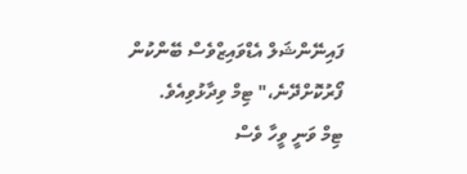ފައިނޭންޝަލް އެޑްވައިޒްވެސް ބޭންކުން ފޯރުކޮށްދޭނެ،" ޓިމް ވިދާޅުވިއެވެ.
ޓިމް ވަނީ ވީހާ ވެސް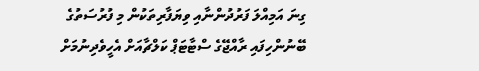ގިނަ އަމިއްލަ ފަރުދުންނާއި ވިޔަފާރިތަކުން މި ފުރުސަތުގެ ބޭނުންހިފައި ރާއްޖޭގެ ސްޓާޓަޕް ކަލްޗާއަށް އެހީވެދިނުމަށް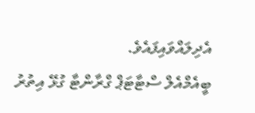އެދިލައްވައިފައެވެ.
ބީއެމްއެލް ސްޓާޓަޕް ގްރާންޓާ ގުޅޭ އިތުރު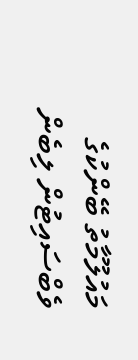މައުލޫމާތު ބޭންކުގެ ވެބްސައިޓުން ލިބެން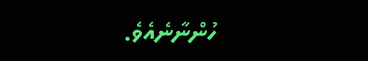ހުންނާނެއެވެ.